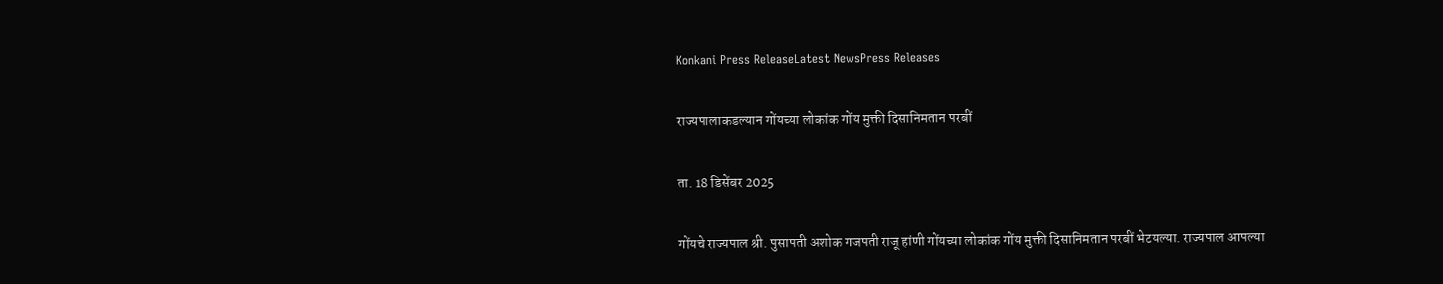Konkani Press ReleaseLatest NewsPress Releases

राज्यपालाकडल्यान गोंयच्या लोकांक गोंय मुक्ती दिसानिमतान परबीं

ता. 18 डिसेंबर 2025

गोंयचे राज्यपाल श्री. पुसापती अशोक गजपती राजू हांणी गोंयच्या लोकांक गोंय मुक्ती दिसानिमतान परबीं भेटयल्या. राज्यपाल आपल्या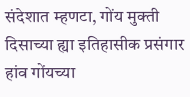संदेशात म्हणटा, गोंय मुक्ती दिसाच्या ह्या इतिहासीक प्रसंगार हांव गोंयच्या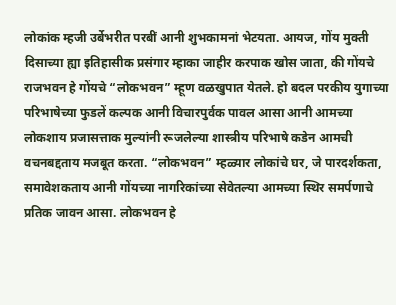लोकांक म्हजी उर्बेभरीत परबीं आनी शुभकामनां भेटयता. आयज, गोंय मुक्ती दिसाच्या ह्या इतिहासीक प्रसंगार म्हाका जाहीर करपाक खोस जाता, की गोंयचे राजभवन हे गोंयचे “लोकभवन” म्हूण वळखुपात येतले. हो बदल परकीय युगाच्या परिभाषेच्या फुडलें कल्पक आनी विचारपुर्वक पावल आसा आनी आमच्या लोकशाय प्रजासत्ताक मुल्यांनी रूजलेल्या शास्त्रीय परिभाषे कडेन आमची वचनबद्दताय मजबूत करता. “लोकभवन” म्हळ्यार लोकांचे घर, जे पारदर्शकता, समावेशकताय आनी गोंयच्या नागरिकांच्या सेवेतल्या आमच्या स्थिर समर्पणाचे प्रतिक जावन आसा. लोकभवन हे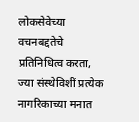लोकसेवेच्या वचनबद्दतेचे प्रतिनिधित्व करता, ज्या संस्थेविशीं प्रत्येक नागरिकाच्या मनात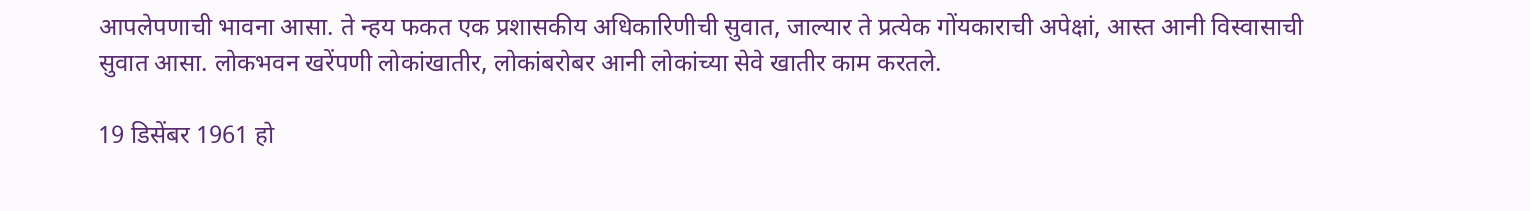आपलेपणाची भावना आसा. ते न्हय फकत एक प्रशासकीय अधिकारिणीची सुवात, जाल्यार ते प्रत्येक गोंयकाराची अपेक्षां, आस्त आनी विस्वासाची सुवात आसा. लोकभवन खरेंपणी लोकांखातीर, लोकांबरोबर आनी लोकांच्या सेवे खातीर काम करतले.

19 डिसेंबर 1961 हो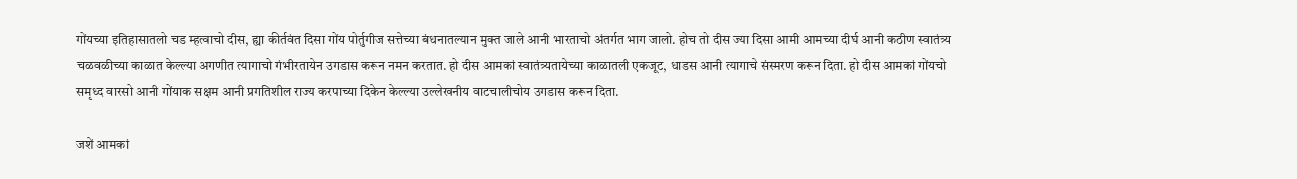गोंयच्या इतिहासातलो चड म्हत्वाचो दीस, ह्या कीर्तवंत दिसा गोंय पोर्तुगीज सत्तेच्या बंधनातल्यान मुक्त जाले आनी भारताचो अंतर्गत भाग जालो. होच तो दीस ज्या दिसा आमी आमच्या दीर्घ आनी कठीण स्वातंत्र्य चळवळीच्या काळात केल्ल्या अगणीत त्यागाचो गंभीरतायेन उगडास करून नमन करतात. हो दीस आमकां स्वातंत्र्यतायेच्या काळातली एकजूट, धाडस आनी त्यागाचे संस्मरण करून दिता. हो दीस आमकां गोंयचो समृध्द वारसो आनी गोंयाक सक्षम आनी प्रगतिशील राज्य करपाच्या दिकेन केल्ल्या उल्लेखनीय वाटचालीचोय उगडास करून दिता.

जशें आमकां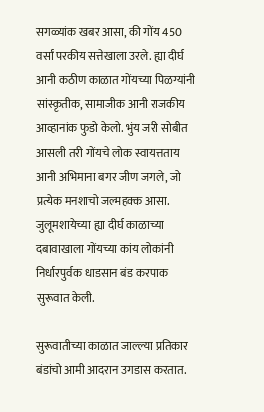सगळ्यांक खबर आसा, की गोंय 450 वर्सां परकीय सत्तेखाला उरले. ह्या दीर्घ आनी कठीण काळात गोंयच्या पिळग्यांनी सांस्कृतीक, सामाजीक आनी राजकीय आव्हानांक फुडो केलो. भुंय जरी सोबीत आसली तरी गोंयचे लोक स्वायत्तताय आनी अभिमाना बगर जीण जगले, जो प्रत्येक मनशाचो जल्महक्क आसा. जुलूमशायेच्या ह्या दीर्घ काळाच्या दबावाखाला गोंयच्या कांय लोकांनी निर्धारपुर्वक धाडसान बंड करपाक सुरूवात केली.

सुरूवातीच्या काळात जाल्ल्या प्रतिकार बंडांचो आमी आदरान उगडास करतात.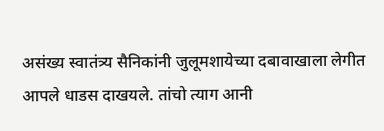असंख्य स्वातंत्र्य सैनिकांनी जुलूमशायेच्या दबावाखाला लेगीत आपले धाडस दाखयले. तांचो त्याग आनी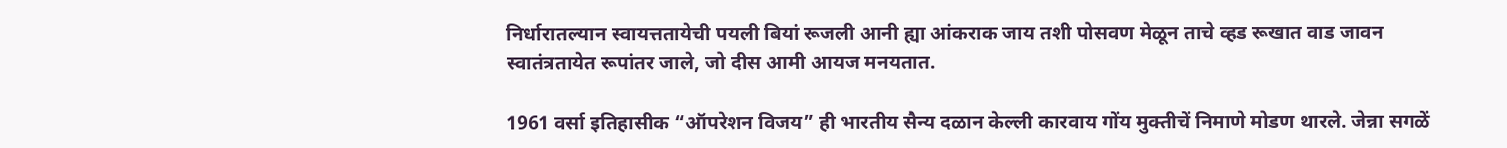निर्धारातल्यान स्वायत्ततायेची पयली बियां रूजली आनी ह्या आंकराक जाय तशी पोसवण मेळून ताचे व्हड रूखात वाड जावन स्वातंत्रतायेत रूपांतर जाले, जो दीस आमी आयज मनयतात.

1961 वर्सा इतिहासीक “ऑपरेशन विजय” ही भारतीय सैन्य दळान केल्ली कारवाय गोंय मुक्तीचें निमाणे मोडण थारले. जेन्ना सगळें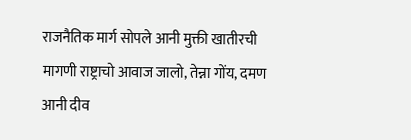राजनैतिक मार्ग सोपले आनी मुक्ती खातीरची मागणी राष्ट्राचो आवाज जालो, तेन्ना गोंय, दमण आनी दीव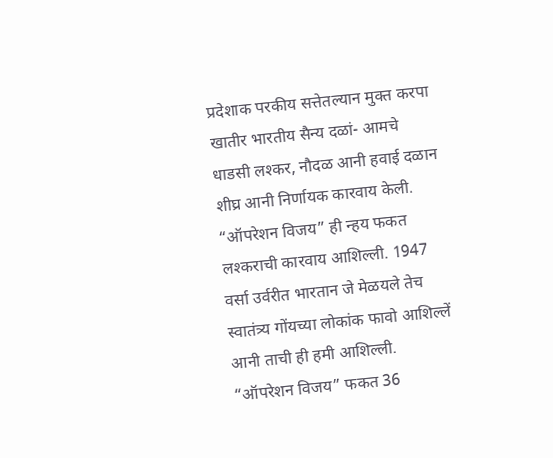प्रदेशाक परकीय सत्तेतल्यान मुक्त करपा खातीर भारतीय सैन्य दळां- आमचे धाडसी लश्कर, नौदळ आनी हवाई दळान शीघ्र आनी निर्णायक कारवाय केली. “ऑपरेशन विजय” ही न्हय फकत लश्कराची कारवाय आशिल्ली. 1947 वर्सा उर्वरीत भारतान जे मेळयले तेच स्वातंत्र्य गोंयच्या लोकांक फावो आशिल्लें आनी ताची ही हमी आशिल्ली. “ऑपरेशन विजय” फकत 36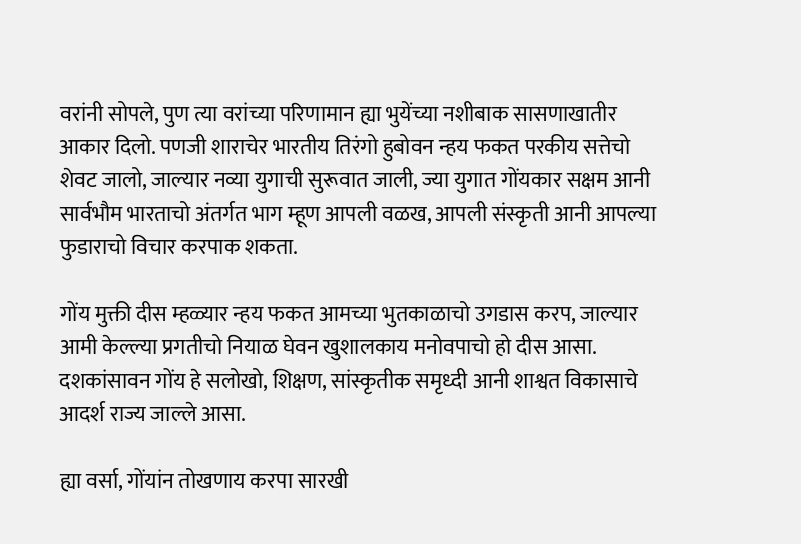वरांनी सोपले, पुण त्या वरांच्या परिणामान ह्या भुयेंच्या नशीबाक सासणाखातीर आकार दिलो. पणजी शाराचेर भारतीय तिरंगो हुबोवन न्हय फकत परकीय सत्तेचो शेवट जालो, जाल्यार नव्या युगाची सुरूवात जाली, ज्या युगात गोंयकार सक्षम आनी सार्वभौम भारताचो अंतर्गत भाग म्हूण आपली वळख, आपली संस्कृती आनी आपल्या फुडाराचो विचार करपाक शकता.

गोंय मुक्ती दीस म्हळ्यार न्हय फकत आमच्या भुतकाळाचो उगडास करप, जाल्यार आमी केल्ल्या प्रगतीचो नियाळ घेवन खुशालकाय मनोवपाचो हो दीस आसा. दशकांसावन गोंय हे सलोखो, शिक्षण, सांस्कृतीक समृध्दी आनी शाश्वत विकासाचे आदर्श राज्य जाल्ले आसा.

ह्या वर्सा, गोंयांन तोखणाय करपा सारखी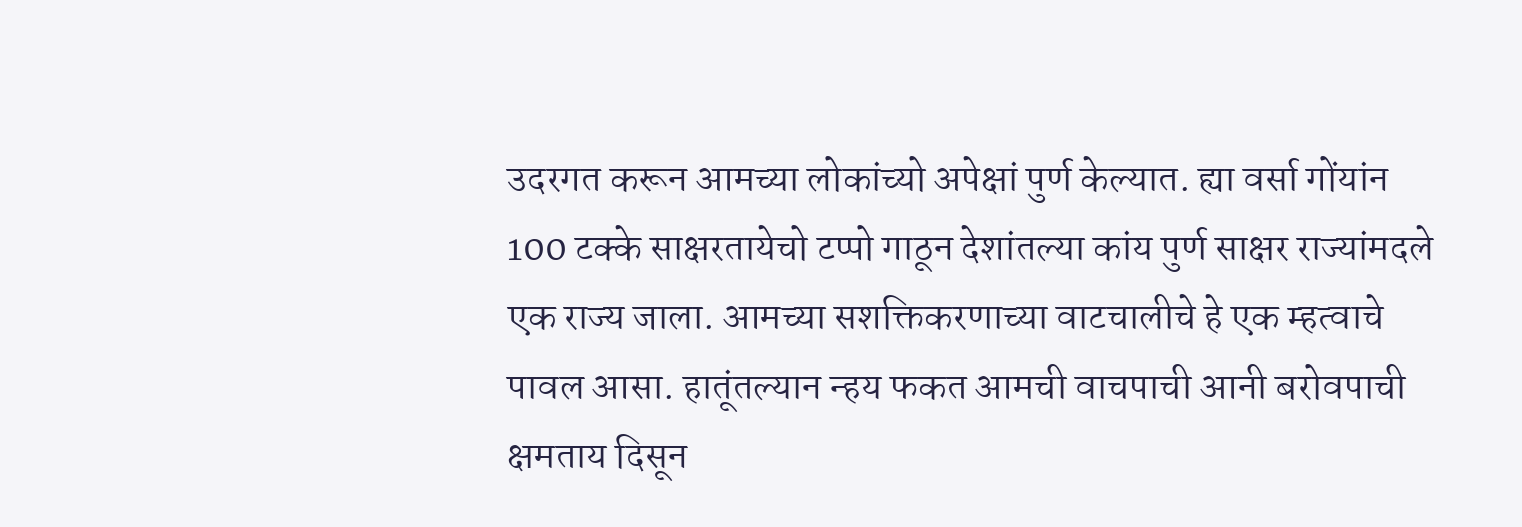उदरगत करून आमच्या लोकांच्यो अपेक्षां पुर्ण केल्यात. ह्या वर्सा गोंयांन 100 टक्के साक्षरतायेचो टप्पो गाठून देशांतल्या कांय पुर्ण साक्षर राज्यांमदले एक राज्य जाला. आमच्या सशक्तिकरणाच्या वाटचालीचे हे एक म्हत्वाचे पावल आसा. हातूंतल्यान न्हय फकत आमची वाचपाची आनी बरोवपाची क्षमताय दिसून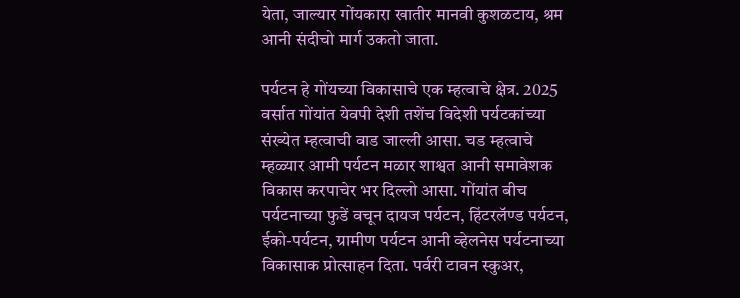येता, जाल्यार गोंयकारा खातीर मानवी कुशळटाय, श्रम आनी संदीचो मार्ग उकतो जाता.

पर्यटन हे गोंयच्या विकासाचे एक म्हत्वाचे क्षेत्र. 2025 वर्सात गोंयांत येवपी देशी तशेंच विदेशी पर्यटकांच्या संख्येत म्हत्वाची वाड जाल्ली आसा. चड म्हत्वाचे म्हळ्यार आमी पर्यटन मळार शाश्वत आनी समावेशक विकास करपाचेर भर दिल्लो आसा. गोंयांत बीच पर्यटनाच्या फुडें वचून दायज पर्यटन, हिंटरलॅण्ड पर्यटन, ईको-पर्यटन, ग्रामीण पर्यटन आनी व्हेलनेस पर्यटनाच्या विकासाक प्रोत्साहन दिता. पर्वरी टावन स्कुअर,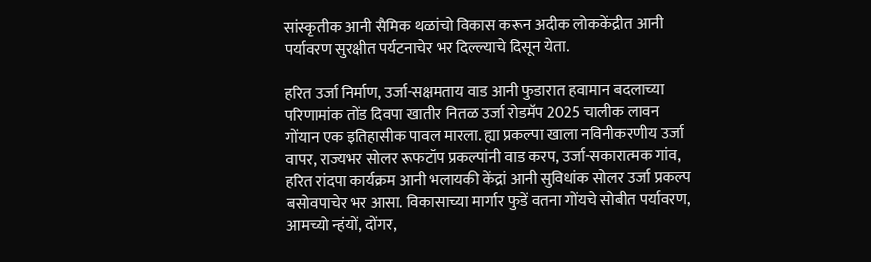सांस्कृतीक आनी सैमिक थळांचो विकास करून अदीक लोककेंद्रीत आनी पर्यावरण सुरक्षीत पर्यटनाचेर भर दिल्ल्याचे दिसून येता.

हरित उर्जा निर्माण, उर्जा-सक्षमताय वाड आनी फुडारात हवामान बदलाच्या परिणामांक तोंड दिवपा खातीर नितळ उर्जा रोडमॅप 2025 चालीक लावन गोंयान एक इतिहासीक पावल मारला. ह्या प्रकल्पा खाला नविनीकरणीय उर्जा वापर, राज्यभर सोलर रूफटॉप प्रकल्पांनी वाड करप, उर्जा-सकारात्मक गांव, हरित रांदपा कार्यक्रम आनी भलायकी केंद्रां आनी सुविधांक सोलर उर्जा प्रकल्प बसोवपाचेर भर आसा. विकासाच्या मार्गार फुडें वतना गोंयचे सोबीत पर्यावरण, आमच्यो न्हंयों, दोंगर,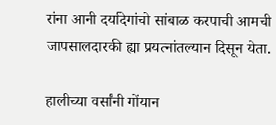रांना आनी दर्यादेगांचो सांबाळ करपाची आमची जापसालदारकी ह्या प्रयत्नांतल्यान दिसून येता.

हालीच्या वर्सांनी गोंयान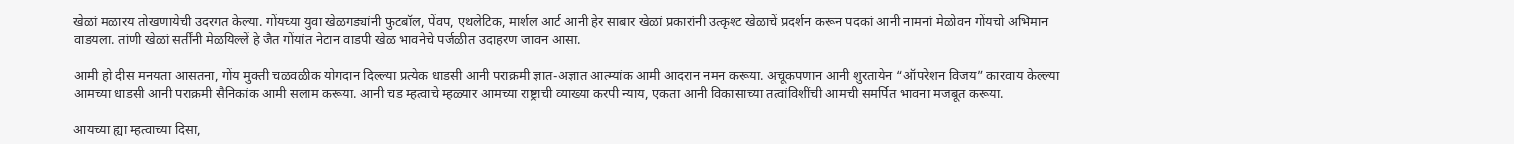खेळां मळारय तोखणायेची उदरगत केल्या. गोंयच्या युवा खेळगड्यांनी फुटबॉल, पेंवप, एथलेटिक, मार्शल आर्ट आनी हेर साबार खेळां प्रकारांनी उत्कृश्ट खेळाचें प्रदर्शन करून पदकां आनी नामनां मेळोवन गोंयचो अभिमान वाडयला. तांणी खेळां सर्तींनी मेळयिल्लें हे जैत गोंयांत नेटान वाडपी खेळ भावनेचे पर्जळीत उदाहरण जावन आसा.

आमी हो दीस मनयता आसतना, गोंय मुक्ती चळवळीक योगदान दिल्ल्या प्रत्येक धाडसी आनी पराक्रमी ज्ञात-अज्ञात आत्म्यांक आमी आदरान नमन करूया. अचूकपणान आनी शुरतायेन “ऑपरेशन विजय” कारवाय केल्ल्या आमच्या धाडसी आनी पराक्रमी सैनिकांक आमी सलाम करूया. आनी चड म्हत्वाचे म्हळ्यार आमच्या राष्ट्राची व्याख्या करपी न्याय, एकता आनी विकासाच्या तत्वांविशींची आमची समर्पित भावना मजबूत करूया.

आयच्या ह्या म्हत्वाच्या दिसा,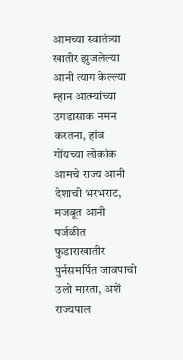आमच्या स्वातंत्र्या खातीर झुजलेल्या आनी त्याग केल्ल्या म्हान आत्म्यांच्या उगडासाक नमन करतना, हांव गोंयच्या लोकांक आमचे राज्य आनी देशाची भरभराट, मजबूत आनी पर्जळीत फुडाराखातीर पुर्नसमर्पित जावपाचो उलो मारता, अशें राज्यपाल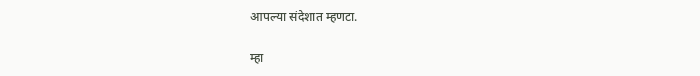आपल्या संदेशात म्हणटा.

म्हा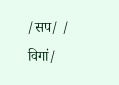/सप/ / विगां/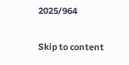2025/964

Skip to content